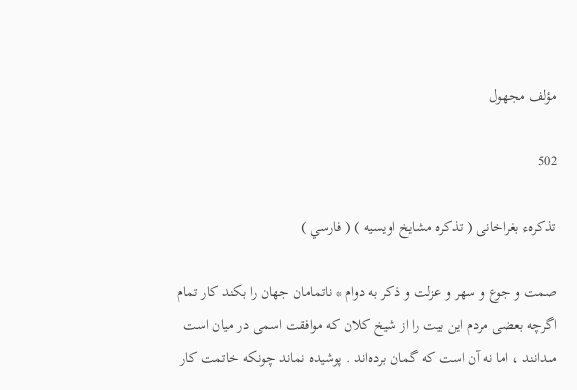مؤلف مجهول

502

تذكرهء بغراخانى ( تذكره مشايخ اويسيه ) ( فارسي )

صمت و جوع و سهر و عزلت و ذكر به دوام * ناتمامان جهان را بكند كار تمام اگرچه بعضى مردم اين بيت را از شيخ كلان كه موافقت اسمى در ميان است مىدانند ، اما نه آن است كه گمان برده‌اند . پوشيده نماند چونكه خاتمت كار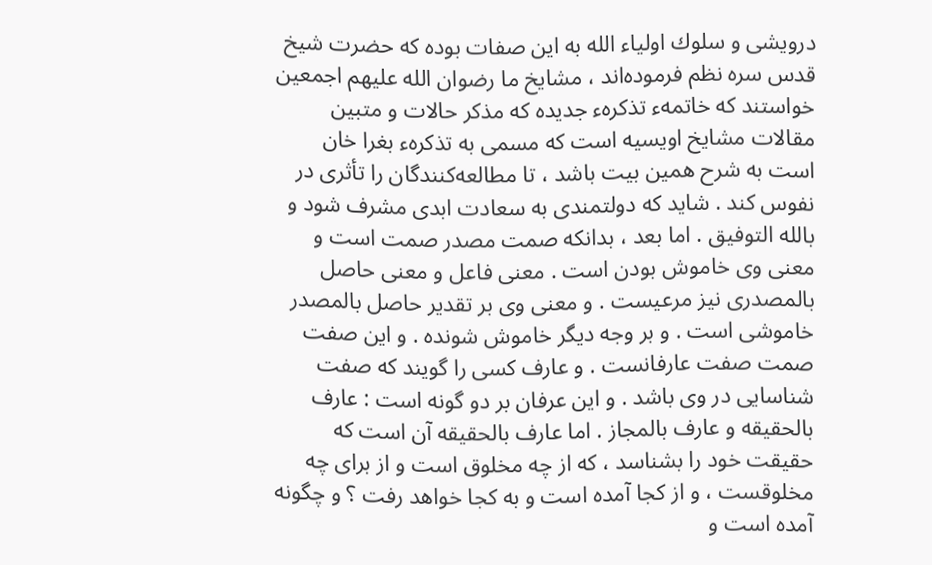درويشى و سلوك اولياء الله به اين صفات بوده كه حضرت شيخ قدس سره نظم فرموده‌اند ، مشايخ ما رضوان الله عليهم اجمعين خواستند كه خاتمهء تذكرهء جديده كه مذكر حالات و متبين مقالات مشايخ اويسيه است كه مسمى به تذكرهء بغرا خان است به شرح همين بيت باشد ، تا مطالعه‌كنندگان را تأثرى در نفوس كند . شايد كه دولتمندى به سعادت ابدى مشرف شود و بالله التوفيق . اما بعد ، بدانكه صمت مصدر صمت است و معنى وى خاموش بودن است . معنى فاعل و معنى حاصل بالمصدرى نيز مرعيست . و معنى وى بر تقدير حاصل بالمصدر خاموشى است . و بر وجه ديگر خاموش شونده . و اين صفت صمت صفت عارفانست . و عارف كسى را گويند كه صفت شناسايى در وى باشد . و اين عرفان بر دو گونه است : عارف بالحقيقه و عارف بالمجاز . اما عارف بالحقيقه آن است كه حقيقت خود را بشناسد ، كه از چه مخلوق است و از براى چه مخلوقست ، و از كجا آمده است و به كجا خواهد رفت ؟ و چگونه آمده است و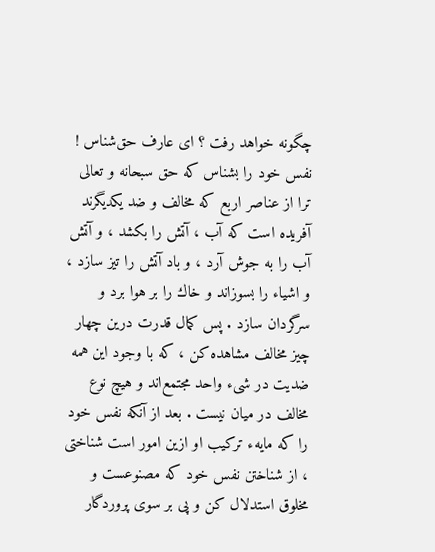چگونه خواهد رفت ؟ اى عارف حق‌شناس ! نفس خود را بشناس كه حق سبحانه و تعالى ترا از عناصر اربع كه مخالف و ضد يكديگرند آفريده است كه آب ، آتش را بكشد ، و آتش آب را به جوش آرد ، و باد آتش را تيز سازد ، و اشياء را بسوزاند و خاك را بر هوا برد و سرگردان سازد . پس كمال قدرت درين چهار چيز مخالف مشاهده كن ، كه با وجود اين همه ضديت در شىء واحد مجتمع‌اند و هيچ نوع مخالف در ميان نيست . بعد از آنكه نفس خود را كه مايهء تركيب او ازين امور است شناختى ، از شناختن نفس خود كه مصنوعست و مخلوق استدلال كن و پى بر سوى پروردگار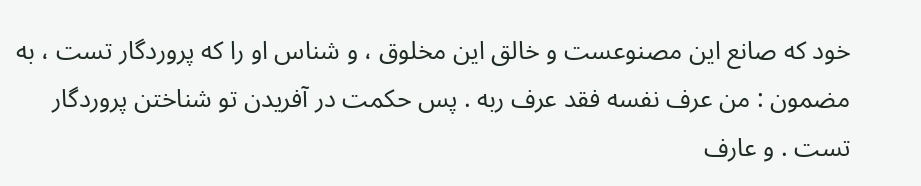خود كه صانع اين مصنوعست و خالق اين مخلوق ، و شناس او را كه پروردگار تست ، به مضمون : من عرف نفسه فقد عرف ربه . پس حكمت در آفريدن تو شناختن پروردگار تست . و عارف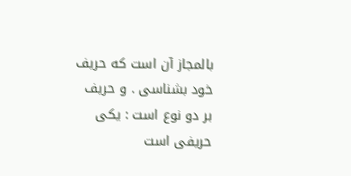بالمجاز آن است كه حريف خود بشناسى . و حريف بر دو نوع است : يكى حريفى است